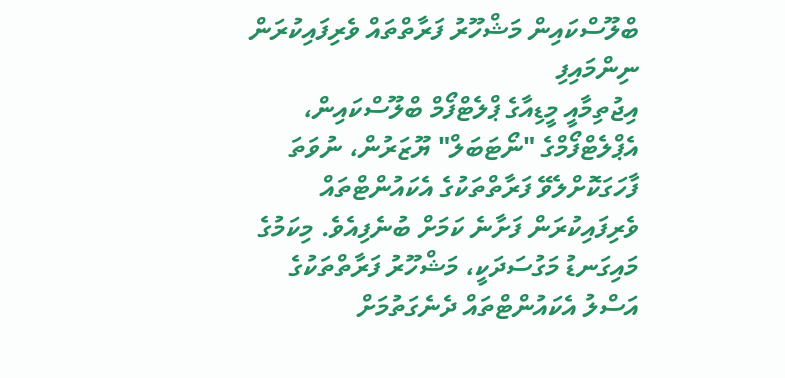ބްލޫސްކައިން މަޝްހޫރު ފަރާތްތައް ވެރިފައިކުރަން ނިންމައިފި
އިޖުތިމާއީ މީޑިއާގެ ޕްލެޓްފޯމް ބްލޫސްކައިން، އެޕްލެޓްފޯމްގެ "ނޯޓަބަލް" ޔޫޒަރުން، ނުވަތަ ފާހަގަކޮށްލެވޭ ފަރާތްތަކުގެ އެކައުންޓްތައް ވެރިފައިކުރަން ފަށާނެ ކަމަށް ބުނެފިއެވެ. މިކަމުގެ މައިގަނޑު މަގުސަދަކީ، މަޝްހޫރު ފަރާތްތަކުގެ އަސްލު އެކައުންޓްތައް ދެނެގަތުމަށް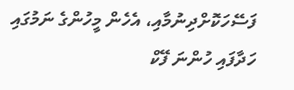ފަސޭހަކޮށްދިނުމާއި، އެހެން މީހުންގެ ނަމުގައި ހަދާފައި ހުންނަ ފޭކް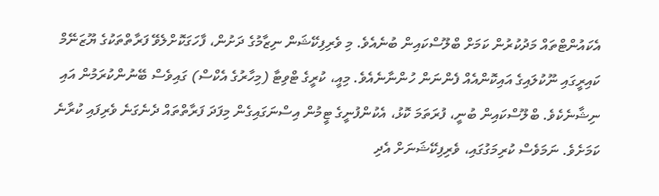އެކައުންޓްތައް މަދުކުރުން ކަމަށް ބްލޫސްކައިން ބުނެއެވެ. މި ވެރިފިކޭޝަން ނިޒާމުގެ ދަށުން، ފާހަގަކޮށްލެވޭ ފަރާތްތަކުގެ ޔޫޒަނޭމް ކައިރީގައި ނޫކުލައިގެ އައިކޮންއެއް ފެންނަން ހުންނާނެއެވެ. މިއީ، ކުރީގެ ޓްވިޓާ (މިހާރުގެ އެކްސް) ގައިވެސް ބޭނުންކުރަމުން އައި ނިޝާނެކެވެ. ބްލޫސްކައިން ބުނީ، ފުރަތަމަ ކޮޅު، އެކުންފުނީގެ ޓީމުން އިސްނަގައިގެން މިފަދަ ފަރާތްތައް ދެނެގަނެ ވެރިފައި ކުރާނެ ކަމަށެވެ. ނަމަވެސް ކުރިމަގުގައި، ވެރިފިކޭޝަނަށް އެދި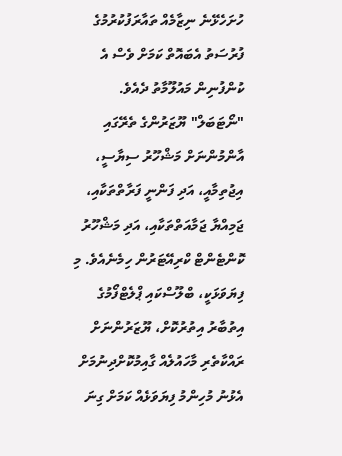ހުށަހެޅޭނެ ނިޒާމެއް ތައާރަފުކުރުމުގެ ފުރުސަތު އެބައޮތް ކަމަށް ވެސް އެ ކުންފުނިން މައުލޫމާތު ދެއެވެ. "ނޯޓަބަލް" ޔޫޒަރުންގެ ތެރޭގައި އާންމުންނަށް މަޝްހޫރު ސިޔާސީ، އިޖުތިމާއީ، އަދި ފަންނީ ފަރާތްތަކާއި، ޖަމިއްޔާ ޖަމާއަތްތަކާއި، އަދި މަޝްހޫރު ކޮންޓެންޓް ކްރިއޭޓަރުން ހިމެނެއެވެ. މި ފިޔަވަޅަކީ، ބްލޫސްކައި ޕްލެޓްފޯމުގެ އިތުބާރު އިތުރުކޮށް، ޔޫޒަރުންނަށް ރައްކާތެރި މާހައުލެއް ގާއިމުކޮށްދިނުމަށް އެޅުނު މުހިންމު ފިޔަވަޅެއް ކަމަށް ގިނަ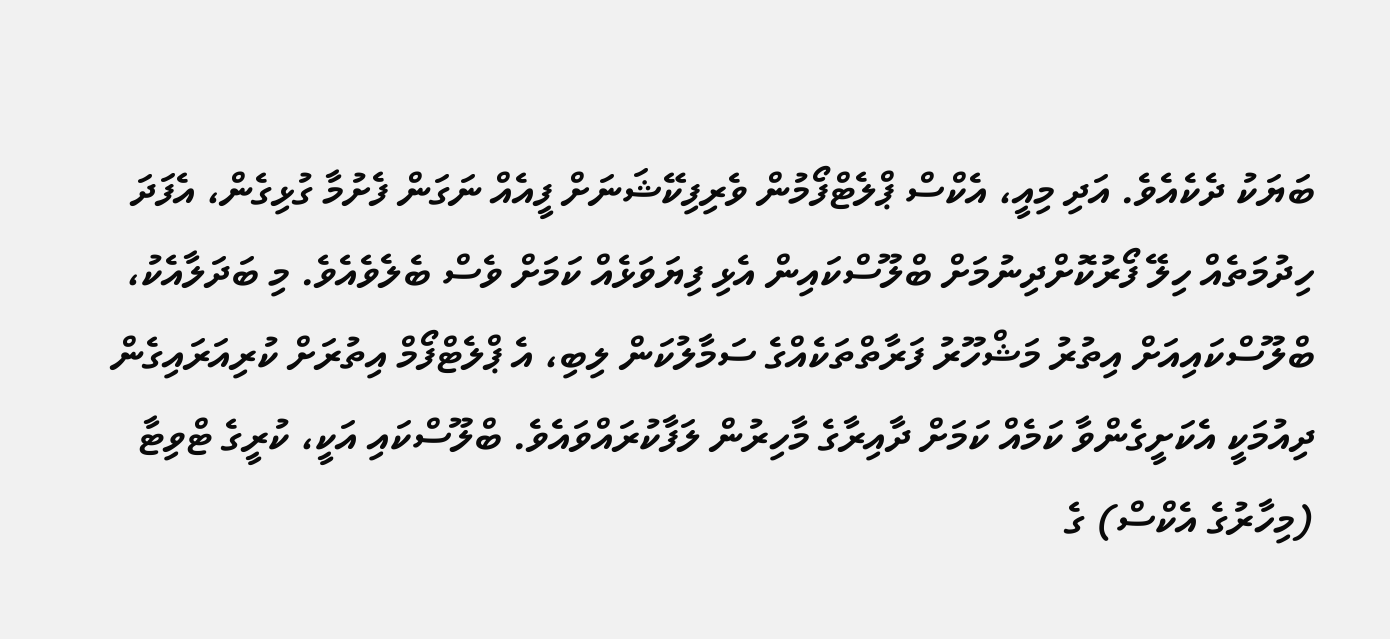ބަޔަކު ދެކެއެވެ. އަދި މިއީ، އެކްސް ޕްލެޓްފޯމުން ވެރިފިކޭޝަނަށް ފީއެއް ނަގަން ފެށުމާ ގުޅިގެން، އެފަދަ ހިދުމަތެއް ހިލޭ ފޯރުކޮށްދިނުމަށް ބްލޫސްކައިން އެޅި ފިޔަވަޅެއް ކަމަށް ވެސް ބެލެވެއެވެ. މި ބަދަލާއެކު، ބްލޫސްކައިއަށް އިތުރު މަޝްހޫރު ފަރާތްތަކެއްގެ ސަމާލުކަން ލިބި، އެ ޕްލެޓްފޯމް އިތުރަށް ކުރިއަރައިގެން ދިއުމަކީ އެކަށީގެންވާ ކަމެއް ކަމަށް ދާއިރާގެ މާހިރުން ލަފާކުރައްވައެވެ. ބްލޫސްކައި އަކީ، ކުރީގެ ޓްވިޓާ (މިހާރުގެ އެކްސް) ގެ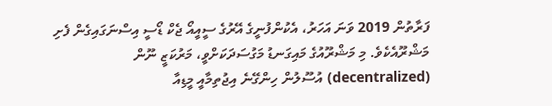ފަރާތުން 2019 ވަނަ އަހަރު، އެކުންފުނީގެ އޭރުގެ ސީއީއޯ ޖެކް ޑޯސީ އިސްނަގައިގެން ފެށި މަޝްރޫއެކެވެ. މި މަޝްރޫއުގެ މައިގަނޑު މަގުސަދަކަށްވީ، މަރުކަޒީ ނޫން (decentralized) އުސޫލުން ހިންގޭނެ އިޖުތިމާއީ މީޑިއާ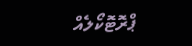ޕްރޮޓޮކޯލެއް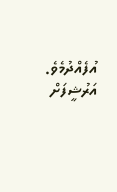އުފެއްދުމެވެ.
އަރުޝީފަށް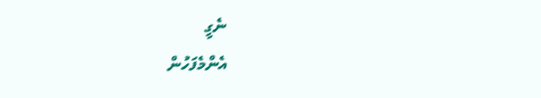ނެގީ
އެންމެފަހުން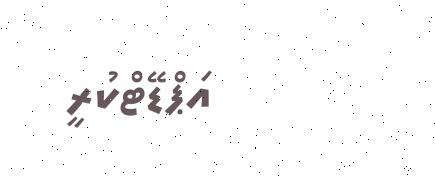އަޕްޑޭޓްކުރީ